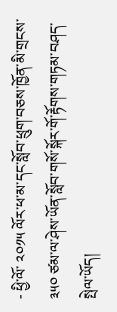- ཕྱི་ལོ་ ༢༠༡༥ ལོར་ཕ་མ་དང་སློབ་ཕྲུག་བཅས་ཁྱོན་མི་གྲངས་ ༣༥༠ ཙམ་ལ་ཤེས་ཡོན་སློབ་གསོ་སྐོར་གོ་རྟོགས་གཏམ་བཤད་སྤེལ་ཡོད།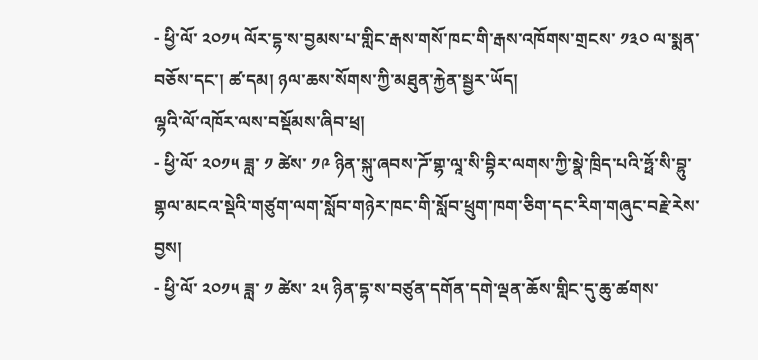- ཕྱི་ལོ་ ༢༠༡༥ ལོར་དྷ་ས་བྱམས་པ་གླིང་རྒས་གསོ་ཁང་གི་རྒས་འཁོགས་གྲངས་ ༡༣༠ ལ་སྨན་བཅོས་དང་། ཚ་དམ། ཉལ་ཆས་སོགས་ཀྱི་མཐུན་རྐྱེན་སྦྱར་ཡོད།
ལྷའི་ལོ་འཁོར་ལས་བསྡོམས་ཞིབ་ཕྲ།
- ཕྱི་ལོ་ ༢༠༡༥ ཟླ་ ༡ ཚེས་ ༡༩ ཉིན་སྐུ་ཞབས་ཌོ་གྷ་ལཱ་སི་བྷིར་ལགས་ཀྱི་སྣེ་ཁྲིད་པའི་ཧྥོ་སི་བྷུ་གྷལ་མངའ་སྡེའི་གཙུག་ལག་སློབ་གཉེར་ཁང་གི་སློབ་ཕྲུག་ཁག་ཅིག་དང་རིག་གཞུང་བརྗེ་རེས་བྱས།
- ཕྱི་ལོ་ ༢༠༡༥ ཟླ་ ༡ ཚེས་ ༢༥ ཉིན་དྷ་ས་བཙུན་དགོན་དགེ་ལྡན་ཆོས་གླིང་དུ་ཆུ་ཚགས་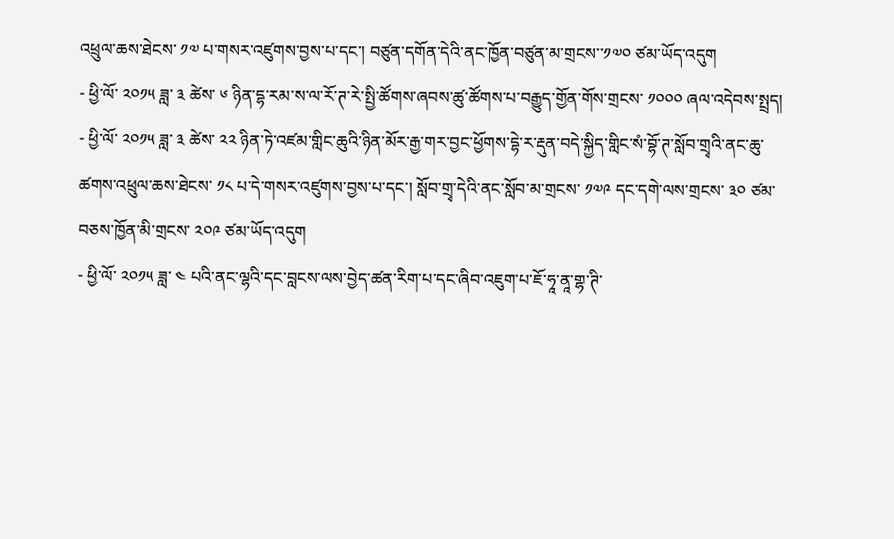འཕྲུལ་ཆས་ཐེངས་ ༡༧ པ་གསར་འཛུགས་བྱས་པ་དང་། བཙུན་དགོན་དེའི་ནང་ཁྱོན་བཙུན་མ་གྲངས་་༡༧༠ ཙམ་ཡོད་འདུག
- ཕྱི་ལོ་ ༢༠༡༥ ཟླ་ ༣ ཚེས་ ༦ ཉིན་དྷ་རམ་ས་ལ་རོ་ཊ་རེ་སྤྱི་ཚོགས་ཞབས་ཚུ་ཚོགས་པ་བརྒྱུད་གྱོན་གོས་གྲངས་ ༡༠༠༠ ཞལ་འདེབས་སྤྲད།
- ཕྱི་ལོ་ ༢༠༡༥ ཟླ་ ༣ ཚེས་ ༢༢ ཉིན་ཏེ་འཛམ་གླིང་ཆུའི་ཉིན་མོར་རྒྱ་གར་བྱང་ཕྱོགས་དྷེ་ར་རྡུན་བདེ་སྐྱིད་གླིང་སཾ་བྷོ་ཊ་སློབ་གྲྭའི་ནང་ཆུ་ཚགས་འཕྲུལ་ཆས་ཐེངས་ ༡༨ པ་དེ་གསར་འཛུགས་བྱས་པ་དང་། སློབ་གྲྭ་དེའི་ནང་སློབ་མ་གྲངས་ ༡༧༩ དང་དགེ་ལས་གྲངས་ ༣༠ ཙམ་བཅས་ཁྱོན་མི་གྲངས་ ༢༠༩ ཙམ་ཡོད་འདུག
- ཕྱི་ལོ་ ༢༠༡༥ ཟླ་ ༤ པའི་ནང་ལྷའི་དང་བླངས་ལས་བྱེད་ཚན་རིག་པ་དང་ཞིབ་འཇུག་པ་ཇོ་ཧཱ་ནཱ་གྷ་ཊི་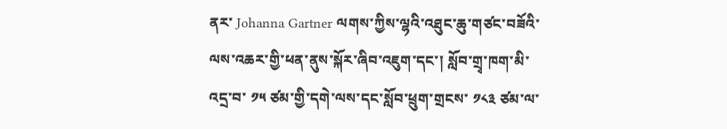ནར་ Johanna Gartner ལགས་ཀྱིས་ལྷའི་འཐུང་ཆུ་གཙང་བཟོའི་ལས་འཆར་གྱི་ཕན་ནུས་སྐོར་ཞིབ་འཇུག་དང་། སློབ་གྲྭ་ཁག་མི་འདྲ་བ་ ༡༥ ཙམ་གྱི་དགེ་ལས་དང་སློབ་ཕྲུག་གྲངས་ ༡༨༣ ཙམ་ལ་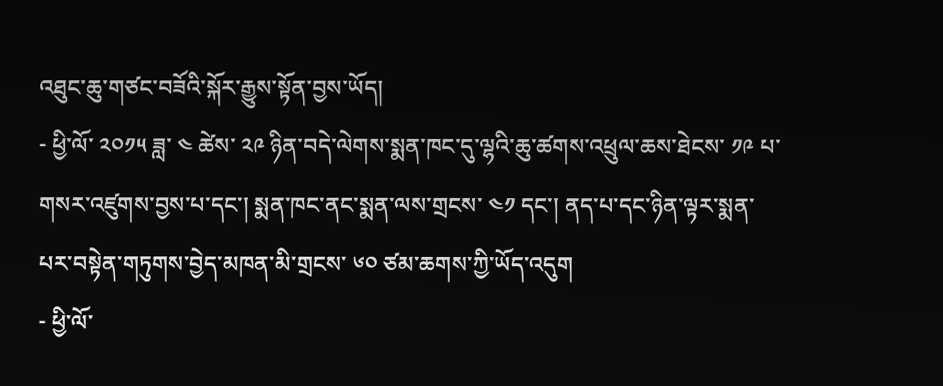འཐུང་ཆུ་གཙང་བཟོའི་སྐོར་རྒྱུས་སྟོན་བྱས་ཡོད།
- ཕྱི་ལོ་ ༢༠༡༥ ཟླ་ ༤ ཚེས་ ༢༩ ཉིན་བདེ་ལེགས་སྨན་ཁང་དུ་ལྷའི་ཆུ་ཚགས་འཕྲུལ་ཆས་ཐེངས་ ༡༩ པ་གསར་འཛུགས་བྱས་པ་དང་། སྨན་ཁང་ནང་སྨན་ལས་གྲངས་ ༤༡ དང་། ནད་པ་དང་ཉིན་ལྟར་སྨན་པར་བསྟེན་གཏུགས་བྱེད་མཁན་མི་གྲངས་ ༦༠ ཙམ་ཆགས་ཀྱི་ཡོད་འདུག
- ཕྱི་ལོ་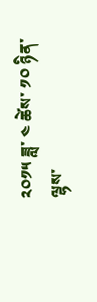༢༠༡༥ ཟླ་ ༤ ཚེས་ ༡༠ ཉིན་ལྷས་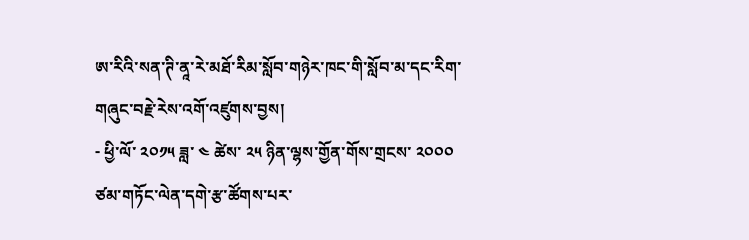ཨ་རིའི་སན་ཊི་ནཱ་རེ་མཐོ་རིམ་སློབ་གཉེར་ཁང་གི་སློབ་མ་དང་རིག་གཞུང་བརྗེ་རེས་འགོ་འཛུགས་བྱས།
- ཕྱི་ལོ་ ༢༠༡༥ ཟླ་ ༤ ཚེས་ ༢༥ ཉིན་ལྷས་གྱོན་གོས་གྲངས་ ༢༠༠༠ ཙམ་གཏོང་ལེན་དགེ་རྩ་ཚོགས་པར་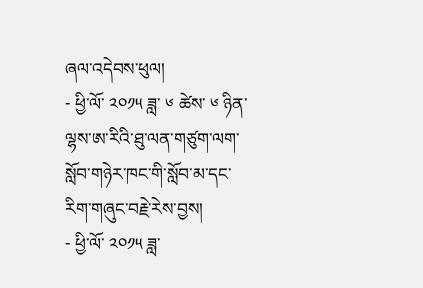ཞལ་འདེབས་ཕུལ།
- ཕྱི་ལོ་ ༢༠༡༥ ཟླ་ ༦ ཚེས་ ༦ ཉིན་ལྷས་ཨ་རིའི་ཐུ་ལན་གཙུག་ལག་སློབ་གཉེར་ཁང་གི་སློབ་མ་དང་རིག་གཞུང་བརྗེ་རེས་བྱས།
- ཕྱི་ལོ་ ༢༠༡༥ ཟླ་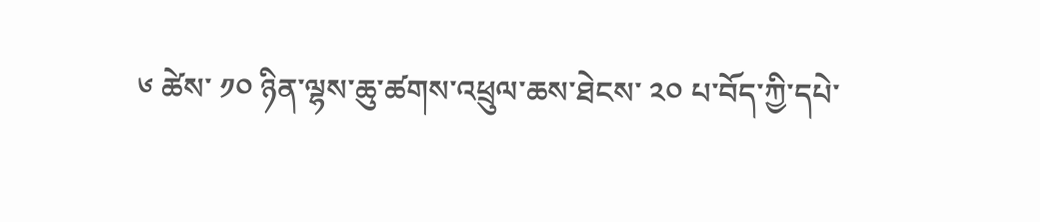༦ ཚེས་ ༡༠ ཉིན་ལྷས་ཆུ་ཚགས་འཕྲུལ་ཆས་ཐེངས་ ༢༠ པ་བོད་ཀྱི་དཔེ་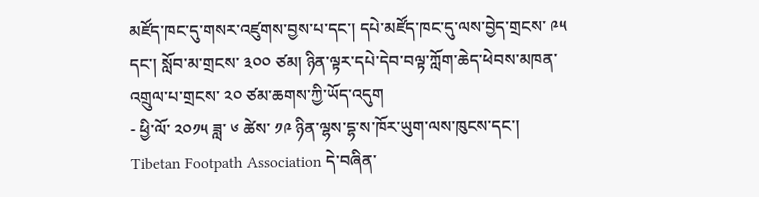མཛོད་ཁང་དུ་གསར་འཛུགས་བྱས་པ་དང་། དཔེ་མཛོད་ཁང་དུ་ལས་བྱེད་གྲངས་ ༩༥ དང་། སློབ་མ་གྲངས་ ༣༠༠ ཙམ། ཉིན་ལྟར་དཔེ་དེབ་བལྟ་ཀློག་ཆེད་ཕེབས་མཁན་འགྲུལ་པ་གྲངས་ ༢༠ ཙམ་ཆགས་ཀྱི་ཡོད་འདུག
- ཕྱི་ལོ་ ༢༠༡༥ ཟླ་ ༦ ཚེས་ ༡༩ ཉིན་ལྷས་དྷ་ས་ཁོར་ཡུག་ལས་ཁུངས་དང་། Tibetan Footpath Association དེ་བཞིན་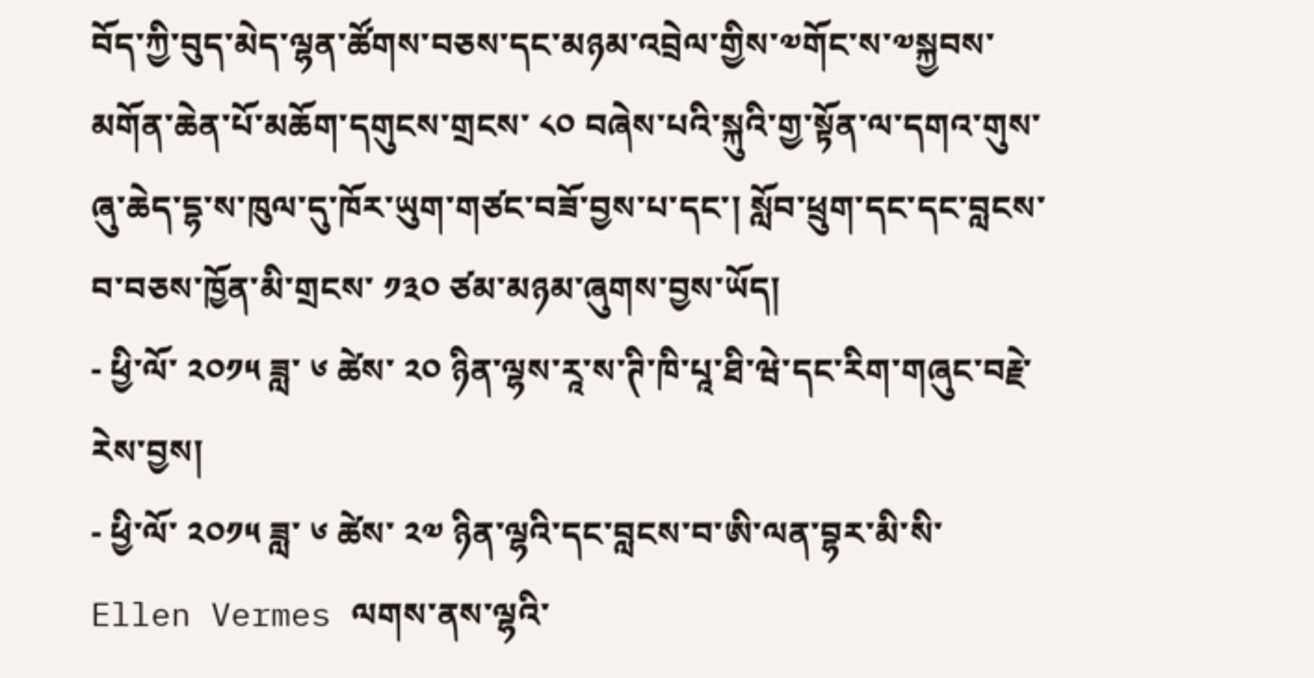བོད་ཀྱི་བུད་མེད་ལྷན་ཚོགས་བཅས་དང་མཉམ་འབྲེལ་གྱིས་༧གོང་ས་༧སྐྱབས་མགོན་ཆེན་པོ་མཆོག་དགུངས་གྲངས་ ༨༠ བཞེས་པའི་སྐུའི་གྱ་སྟོན་ལ་དགའ་གུས་ཞུ་ཆེད་དྷ་ས་ཁུལ་དུ་ཁོར་ཡུག་གཙང་བཟོ་བྱས་པ་དང་། སློབ་ཕྲུག་དང་དང་བླངས་བ་བཅས་ཁྱོན་མི་གྲངས་ ༡༣༠ ཙམ་མཉམ་ཞུགས་བྱས་ཡོད།
- ཕྱི་ལོ་ ༢༠༡༥ ཟླ་ ༦ ཚེས་ ༢༠ ཉིན་ལྷས་རཱ་ས་ཊི་ཁི་པཱ་ཐི་ཝེ་དང་རིག་གཞུང་བརྗེ་རེས་བྱས།
- ཕྱི་ལོ་ ༢༠༡༥ ཟླ་ ༦ ཚེས་ ༢༧ ཉིན་ལྷའི་དང་བླངས་བ་ཨི་ལན་བྷར་མི་སི་ Ellen Vermes ལགས་ནས་ལྷའི་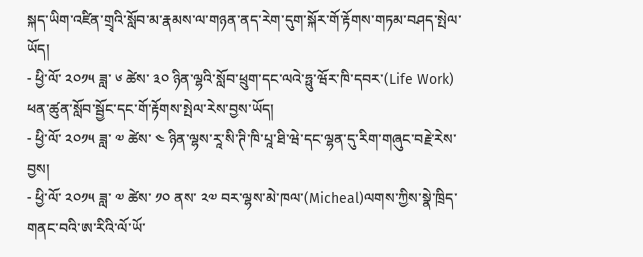སྐད་ཡིག་འཛིན་གྲྭའི་སློབ་མ་རྣམས་ལ་གཉན་ནད་རེག་དུག་སྐོར་གོ་རྟོགས་གཏམ་བཤད་སྤེལ་ཡོད།
- ཕྱི་ལོ་ ༢༠༡༥ ཟླ་ ༦ ཚེས་ ༣༠ ཉིན་ལྷའི་སློབ་ཕྲུག་དང་ལའེ་ཧྥུ་ཝོར་ཁི་དབར་(Life Work) ཕན་ཚུན་སློབ་སྦྱོང་དང་གོ་རྟོགས་སྤེལ་རེས་བྱས་ཡོད།
- ཕྱི་ལོ་ ༢༠༡༥ ཟླ་ ༧ ཚེས་ ༤ ཉིན་ལྷས་རཱ་སི་ཊི་ཁི་པཱ་ཐི་ཝེ་དང་ལྷན་དུ་རིག་གཞུང་བརྗེ་རེས་བྱས།
- ཕྱི་ལོ་ ༢༠༡༥ ཟླ་ ༧ ཚེས་ ༡༠ ནས་ ༢༧ བར་ལྷས་མེ་ཁལ་(Micheal)ལགས་ཀྱིས་སྣེ་ཁྲིད་གནང་བའི་ཨ་རིའི་ལོ་ཡོ་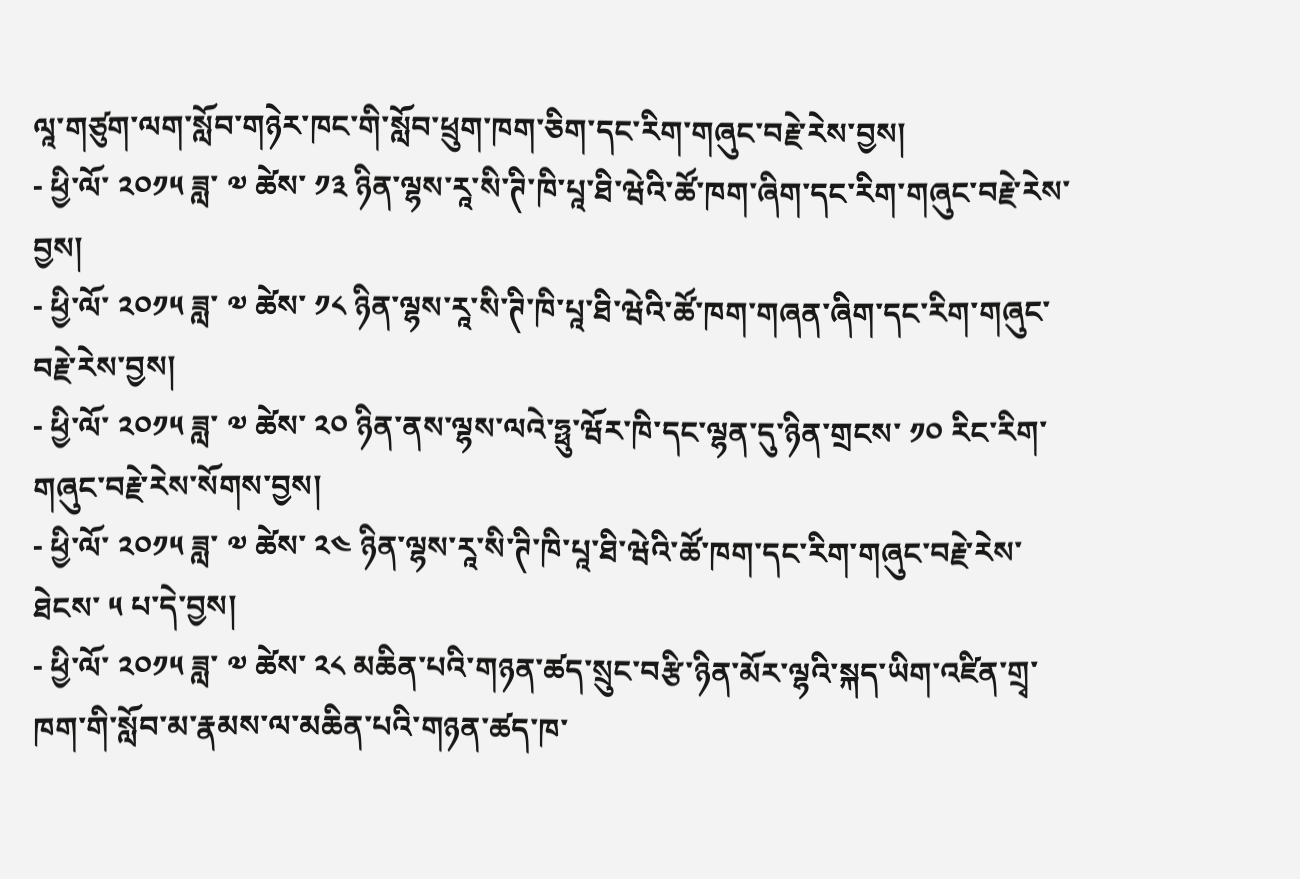ལཱ་གཙུག་ལག་སློབ་གཉེར་ཁང་གི་སློབ་ཕྲུག་ཁག་ཅིག་དང་རིག་གཞུང་བརྗེ་རེས་བྱས།
- ཕྱི་ལོ་ ༢༠༡༥ ཟླ་ ༧ ཚེས་ ༡༣ ཉིན་ལྷས་རཱ་སི་ཊི་ཁི་པཱ་ཐི་ཝེའི་ཚོ་ཁག་ཞིག་དང་རིག་གཞུང་བརྗེ་རེས་བྱས།
- ཕྱི་ལོ་ ༢༠༡༥ ཟླ་ ༧ ཚེས་ ༡༨ ཉིན་ལྷས་རཱ་སི་ཊི་ཁི་པཱ་ཐི་ཝེའི་ཚོ་ཁག་གཞན་ཞིག་དང་རིག་གཞུང་བརྗེ་རེས་བྱས།
- ཕྱི་ལོ་ ༢༠༡༥ ཟླ་ ༧ ཚེས་ ༢༠ ཉིན་ནས་ལྷས་ལའེ་ཧྥུ་ཝོར་ཁི་དང་ལྷན་དུ་ཉིན་གྲངས་ ༡༠ རིང་རིག་གཞུང་བརྗེ་རེས་སོགས་བྱས།
- ཕྱི་ལོ་ ༢༠༡༥ ཟླ་ ༧ ཚེས་ ༢༤ ཉིན་ལྷས་རཱ་སི་ཊི་ཁི་པཱ་ཐི་ཝེའི་ཚོ་ཁག་དང་རིག་གཞུང་བརྗེ་རེས་ཐེངས་ ༥ པ་དེ་བྱས།
- ཕྱི་ལོ་ ༢༠༡༥ ཟླ་ ༧ ཚེས་ ༢༨ མཆིན་པའི་གཉན་ཚད་སྲུང་བརྩི་ཉིན་མོར་ལྷའི་སྐད་ཡིག་འཛིན་གྲྭ་ཁག་གི་སློབ་མ་རྣམས་ལ་མཆིན་པའི་གཉན་ཚད་ཁ་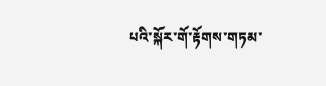པའི་སྐོར་གོ་རྟོགས་གཏམ་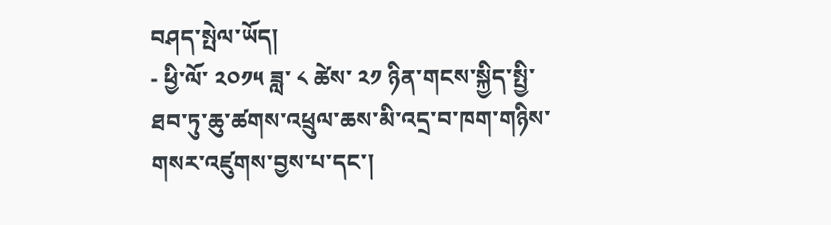བཤད་སྤེལ་ཡོད།
- ཕྱི་ལོ་ ༢༠༡༥ ཟླ་ ༨ ཚེས་ ༢༡ ཉིན་གངས་སྐྱིད་སྤྱི་ཐབ་ཏུ་ཆུ་ཚགས་འཕྲུལ་ཆས་མི་འདྲ་བ་ཁག་གཉིས་གསར་འཛུགས་བྱས་པ་དང་།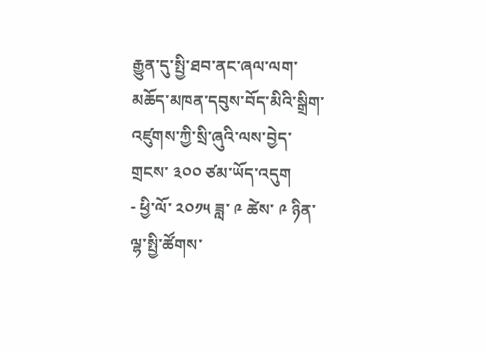རྒྱུན་དུ་སྤྱི་ཐབ་ནང་ཞལ་ལག་མཆོད་མཁན་དབུས་བོད་མིའི་སྒྲིག་འཛུགས་ཀྱི་སྲི་ཞུའི་ལས་བྱེད་གྲངས་ ༣༠༠ ཙམ་ཡོད་འདུག
- ཕྱི་ལོ་ ༢༠༡༥ ཟླ་ ༩ ཚེས་ ༩ ཉིན་ལྷ་སྤྱི་ཚོགས་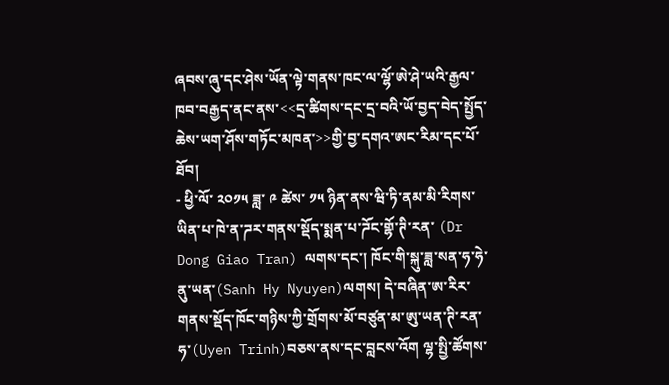ཞབས་ཞུ་དང་ཤེས་ཡོན་ལྟེ་གནས་ཁང་ལ་ལྷོ་ཨེ་ཤེ་ཡའི་རྒྱལ་ཁབ་བརྒྱད་ནང་ནས་<<དྲ་ཚིགས་དང་དྲ་བའི་ཡོ་བྱད་བེད་སྤྱོད་ཆེས་ཡག་ཤོས་གཏོང་མཁན་>>གྱི་བྱ་དགའ་ཨང་རིམ་དང་པོ་ཐོབ།
- ཕྱི་ལོ་ ༢༠༡༥ ཟླ་ ༩ ཚེས་ ༡༥ ཉིན་ནས་ཝི་ཏི་ནམ་མི་རིགས་ཡིན་པ་ཁེ་ན་ཌར་གནས་སྡོད་སྨན་པ་ཌོང་གྷོ་ཊི་རན་ (Dr Dong Giao Tran) ལགས་དང་། ཁོང་གི་སྐུ་ཟླ་སན་ཧ་ཧེ་ནུ་ཡན་(Sanh Hy Nyuyen)ལགས། དེ་བཞིན་ཨ་རིར་གནས་སྡོད་ཁོང་གཉིས་ཀྱི་གྲོགས་མོ་བཙུན་མ་ཨུ་ཡན་ཊི་རན་ཧ་(Uyen Trinh)བཅས་ནས་དང་བླངས་འོག ལྷ་སྤྱི་ཚོགས་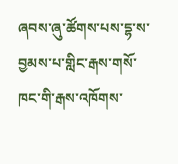ཞབས་ཞུ་ཚོགས་པས་དྷ་ས་བྱམས་པ་གླིང་རྒས་གསོ་ཁང་གི་རྒས་འཁོགས་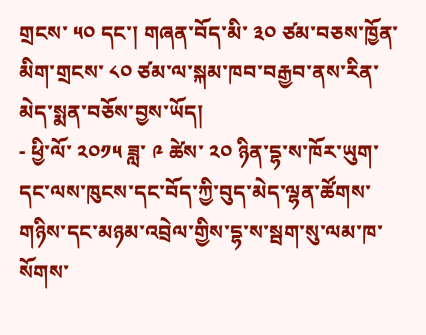གྲངས་ ༥༠ དང་། གཞན་བོད་མི་ ༣༠ ཙམ་བཅས་ཁྱོན་མིག་གྲངས་ ༨༠ ཙམ་ལ་སྐམ་ཁབ་བརྒྱབ་ནས་རིན་མེད་སྨན་བཅོས་བྱས་ཡོད།
- ཕྱི་ལོ་ ༢༠༡༥ ཟླ་ ༩ ཚེས་ ༢༠ ཉིན་དྷ་ས་ཁོར་ཡུག་དང་ལས་ཁུངས་དང་བོད་ཀྱི་བུད་མེད་ལྷན་ཚོགས་གཉིས་དང་མཉམ་འབྲེལ་གྱིས་དྷ་ས་སྦག་སུ་ལམ་ཁ་སོགས་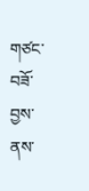གཙང་བཟོ་བྱས་ནས་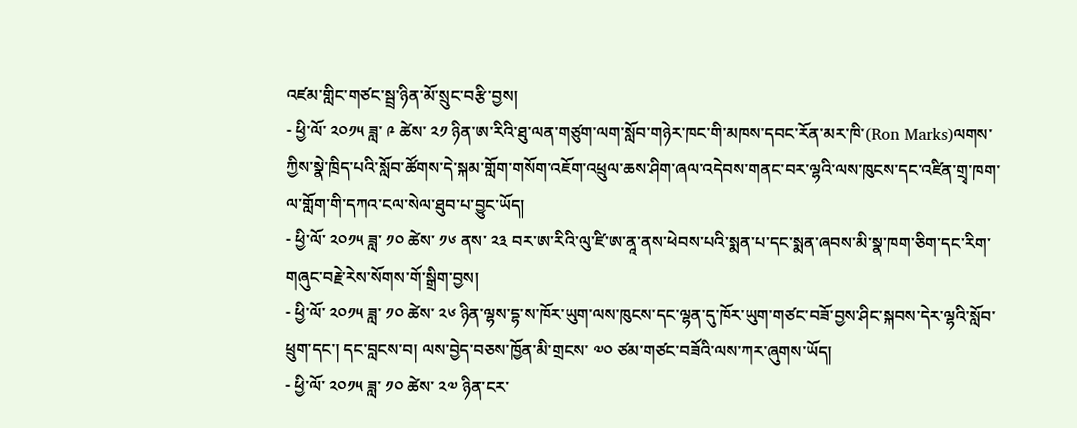འཛམ་གླིང་གཙང་སྦྲ་ཉིན་མོ་སྲུང་བརྩི་བྱས།
- ཕྱི་ལོ་ ༢༠༡༥ ཟླ་ ༩ ཚེས་ ༢༡ ཉིན་ཨ་རིའི་ཐུ་ལན་གཙུག་ལག་སློབ་གཉེར་ཁང་གི་མཁས་དབང་རོན་མར་ཁི་(Ron Marks)ལགས་ཀྱིས་སྣེ་ཁྲིད་པའི་སློབ་ཚོགས་དེ་སྐམ་གློག་གསོག་འཇོག་འཕྲུལ་ཆས་ཤིག་ཞལ་འདེབས་གནང་བར་ལྷའི་ལས་ཁུངས་དང་འཛིན་གྲྭ་ཁག་ལ་གློག་གི་དཀའ་ངལ་སེལ་ཐུབ་པ་བྱུང་ཡོད།
- ཕྱི་ལོ་ ༢༠༡༥ ཟླ་ ༡༠ ཚེས་ ༡༦ ནས་ ༢༣ བར་ཨ་རིའི་ལུ་ཛི་ཨ་ནཱ་ནས་ཕེབས་པའི་སྨན་པ་དང་སྨན་ཞབས་མི་སྣ་ཁག་ཅིག་དང་རིག་གཞུང་བརྗེ་རེས་སོགས་གོ་སྒྲིག་བྱས།
- ཕྱི་ལོ་ ༢༠༡༥ ཟླ་ ༡༠ ཚེས་ ༢༦ ཉིན་ལྷས་དྷ་ས་ཁོར་ཡུག་ལས་ཁུངས་དང་ལྷན་དུ་ཁོར་ཡུག་གཙང་བཟོ་བྱས་ཤིང་སྐབས་དེར་ལྷའི་སློབ་ཕྲུག་དང་། དང་བླངས་བ། ལས་བྱེད་བཅས་ཁྱོན་མི་གྲངས་ ༧༠ ཙམ་གཙང་བཟོའི་ལས་ཀར་ཞུགས་ཡོད།
- ཕྱི་ལོ་ ༢༠༡༥ ཟླ་ ༡༠ ཚེས་ ༢༧ ཉིན་ངར་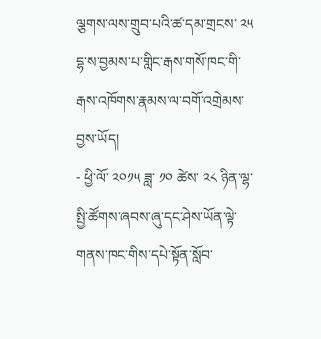ལྕགས་ལས་གྲུབ་པའི་ཚ་དམ་གྲངས་ ༢༥ དྷ་ས་བྱམས་པ་གླིང་རྒས་གསོ་ཁང་གི་རྒས་འཁོགས་རྣམས་ལ་བགོ་འགྲེམས་བྱས་ཡོད།
- ཕྱི་ལོ་ ༢༠༡༥ ཟླ་ ༡༠ ཚེས་ ༢༨ ཉིན་ལྷ་སྤྱི་ཚོགས་ཞབས་ཞུ་དང་ཤེས་ཡོན་ལྟེ་གནས་ཁང་གིས་དཔེ་སྟོན་སློབ་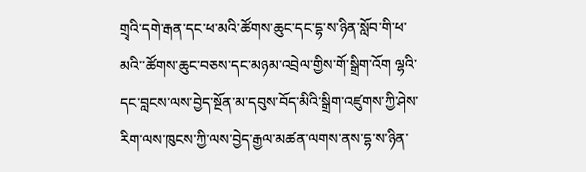གྲྭའི་དགེ་རྒན་དང་ཕ་མའི་ཚོགས་ཆུང་དང་དྷ་ས་ཉིན་སློབ་གི་ཕ་མའི་་ཚོགས་ཆུང་བཅས་དང་མཉམ་འབྲེལ་གྱིས་གོ་སྒྲིག་འོག ལྷའི་དང་བླངས་ལས་བྱེད་སྔོན་མ་དབུས་བོད་མིའི་སྒྲིག་འཛུགས་ཀྱི་ཤེས་རིག་ལས་ཁུངས་ཀྱི་ལས་བྱེད་རྒྱལ་མཚན་ལགས་ནས་དྷ་ས་ཉིན་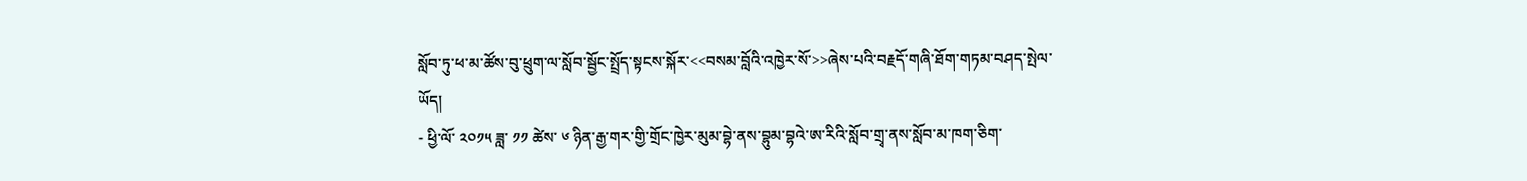སློབ་ཏུ་ཕ་མ་ཚོས་བུ་ཕྲུག་ལ་སློབ་སྦྱོང་སྤྲོད་སྟངས་སྐོར་<<བསམ་བློའི་འཁྱེར་སོ་>>ཞེས་པའི་བརྗདོ་གཞི་ཐོག་གཏམ་བཤད་སྤེལ་ཡོད།
- ཕྱི་ལོ་ ༢༠༡༥ ཟླ་ ༡༡ ཚེས་ ༦ ཉིན་རྒྱ་གར་གྱི་གྲོང་ཁྱེར་མུམ་བྷེ་ནས་བྷུམ་བྷའེ་ཨ་རིའི་སློབ་གྲྭ་ནས་སློབ་མ་ཁག་ཅིག་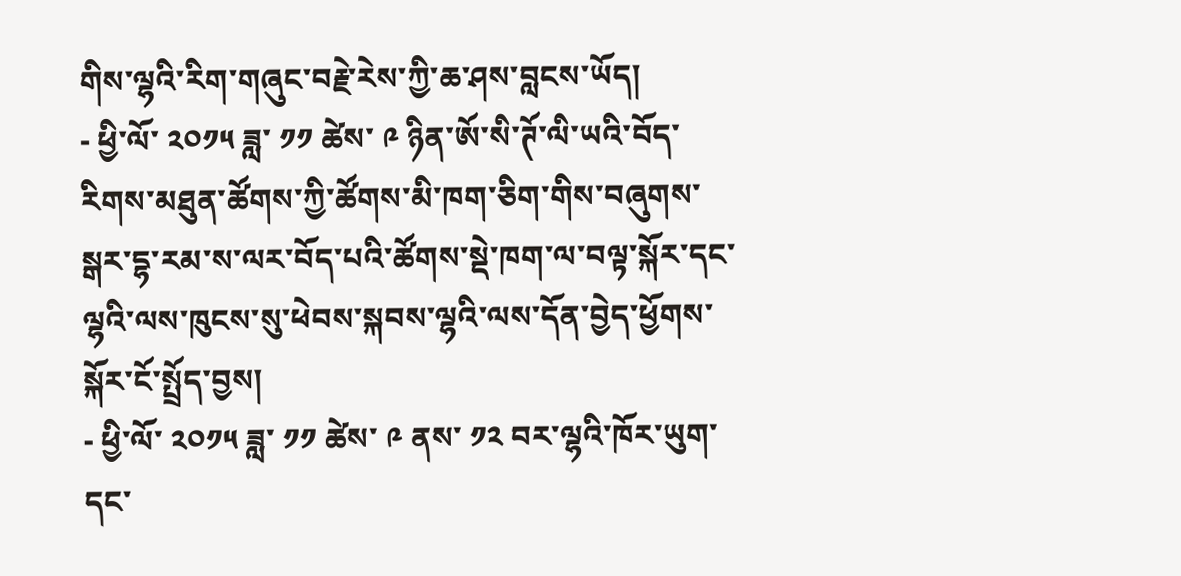གིས་ལྷའི་རིག་གཞུང་བརྗེ་རེས་ཀྱི་ཆ་ཤས་བླངས་ཡོད།
- ཕྱི་ལོ་ ༢༠༡༥ ཟླ་ ༡༡ ཚེས་ ༩ ཉིན་ཨོ་སི་ཊོ་ལི་ཡའི་བོད་རིགས་མཐུན་ཚོགས་ཀྱི་ཚོགས་མི་ཁག་ཅིག་གིས་བཞུགས་སྒར་དྷ་རམ་ས་ལར་བོད་པའི་ཚོགས་སྡེ་ཁག་ལ་བལྟ་སྐོར་དང་ལྷའི་ལས་ཁུངས་སུ་ཕེབས་སྐབས་ལྷའི་ལས་དོན་བྱེད་ཕྱོགས་སྐོར་ངོ་སྤྲོད་བྱས།
- ཕྱི་ལོ་ ༢༠༡༥ ཟླ་ ༡༡ ཚེས་ ༩ ནས་ ༡༢ བར་ལྷའི་ཁོར་ཡུག་དང་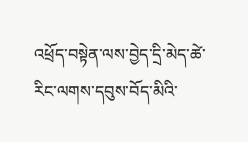འཕྲོད་བསྟེན་ལས་བྱེད་དྲི་མེད་ཚེ་རིང་ལགས་དབུས་བོད་མིའི་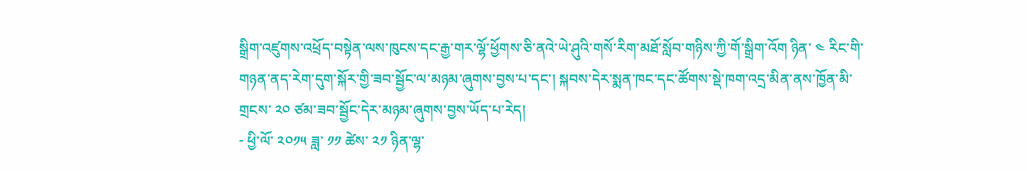སྒྲིག་འཛུགས་འཕྲོད་བསྟེན་ལས་ཁུངས་དང་རྒྱ་གར་ལྷོ་ཕྱོགས་ཅི་ནའེ་ཡེ་ཤུའི་གསོ་རིག་མཐོ་སློབ་གཉིས་ཀྱི་གོ་སྒྲིག་འོག ཉིན་ ༤ རིང་གི་གཉན་ནད་རེག་དུག་སྐོར་གྱི་ཟབ་སྦྱོང་ལ་མཉམ་ཞུགས་བྱས་པ་དང་། སྐབས་དེར་སྨན་ཁང་དང་ཚོགས་སྡེ་ཁག་འདྲ་མིན་ནས་ཁྱོན་མི་གྲངས་ ༢༠ ཙམ་ཟབ་སྦྱོང་དེར་མཉམ་ཞུགས་བྱས་ཡོད་པ་རེད།
- ཕྱི་ལོ་ ༢༠༡༥ ཟླ་ ༡༡ ཚེས་ ༢༡ ཉིན་ལྷ་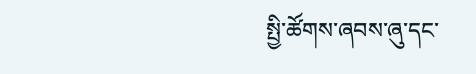སྤྱི་ཚོགས་ཞབས་ཞུ་དང་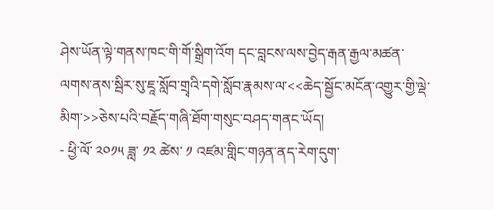ཤེས་ཡོན་ལྟེ་གནས་ཁང་གི་གོ་སྒྲིག་འོག དང་བླངས་ལས་བྱེད་རྒན་རྒྱལ་མཚན་ལགས་ནས་སྦིར་སུ་ཇཱ་སློབ་གྲྭའི་དགེ་སློབ་རྣམས་ལ་<<ཆེད་སྦྱོང་མངོན་འགྱུར་གྱི་ལྡེ་མིག་>>ཅེས་པའི་བརྗོད་གཞི་ཐོག་གསུང་བཤད་གནང་ཡོད།
- ཕྱི་ལོ་ ༢༠༡༥ ཟླ་ ༡༢ ཚེས་ ༡ འཛམ་གླིང་གཉན་ནད་རེག་དུག་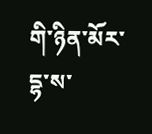གི་ཉིན་མོར་དྷ་ས་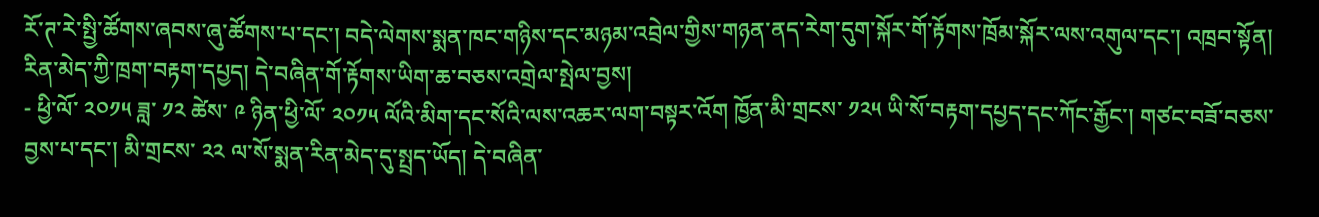རོ་ཊ་རེ་སྤྱི་ཚོགས་ཞབས་ཞུ་ཚོགས་པ་དང་། བདེ་ལེགས་སྨན་ཁང་གཉིས་དང་མཉམ་འབྲེལ་གྱིས་གཉན་ནད་རེག་དུག་སྐོར་གོ་རྟོགས་ཁྲོམ་སྐོར་ལས་འགུལ་དང་། འཁྲབ་སྟོན། རིན་མེད་ཀྱི་ཁྲག་བརྟག་དཔྱད། དེ་བཞིན་གོ་རྟོགས་ཡིག་ཆ་བཅས་འགྲེལ་སྤེལ་བྱས།
- ཕྱི་ལོ་ ༢༠༡༥ ཟླ་ ༡༢ ཚེས་ ༩ ཉིན་ཕྱི་ལོ་ ༢༠༡༥ ལོའི་མིག་དང་སོའི་ལས་འཆར་ལག་བསྟར་འོག ཁྱོན་མི་གྲངས་ ༡༢༥ ཡི་སོ་བརྟག་དཔྱད་དང་ཀོང་རྒྱོང་། གཙང་བཟོ་བཅས་བྱས་པ་དང་། མི་གྲངས་ ༢༢ ལ་སོ་སྨན་རིན་མེད་དུ་སྤྲད་ཡོད། དེ་བཞིན་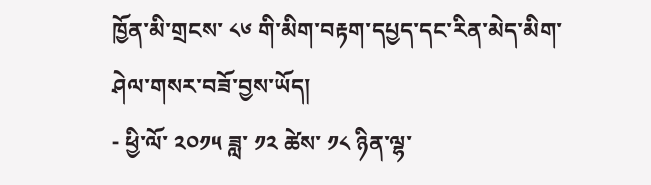ཁྱོན་མི་གྲངས་ ༨༦ གི་མིག་བརྟག་དཔྱད་དང་རིན་མེད་མིག་ཤེལ་གསར་བཟོ་བྱས་ཡོད།
- ཕྱི་ལོ་ ༢༠༡༥ ཟླ་ ༡༢ ཚེས་ ༡༨ ཉིན་ལྷ་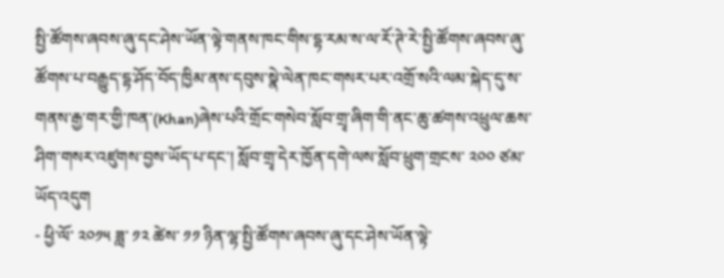སྤྱི་ཚོགས་ཞབས་ཞུ་དང་ཤེས་ཡོན་ལྟེ་གནས་ཁང་གིས་དྷ་རམ་ས་ལ་རོ་ཊེ་རེ་སྤྱི་ཚོགས་ཞབས་ཞུ་ཚོགས་པ་བརྒྱུད་དྷ་ཤོད་བོད་ཁྱིམ་ནས་དབུས་སྣེ་ལེན་ཁང་གསར་པར་འགྲོ་སའི་ལམ་སྐེད་དུ་ས་གནས་རྒྱ་གར་གྱི་ཁན་(Khan)ཞེས་པའི་གྲོང་གསེབ་སློབ་གྲྭ་ཞིག་གི་ནང་ཆུ་ཚགས་འཕྲུལ་ཆས་ཤིག་གསར་འཛུགས་བྱས་ཡོད་པ་དང་། སློབ་གྲྭ་དེར་ཁྱོན་དགེ་ལས་སློབ་ཕྲུག་གྲངས་ ༢༠༠ ཙམ་ཡོད་འདུག
- ཕྱི་ལོ་ ༢༠༡༥ ཟླ་ ༡༢ ཚེས་ ༡༡ ཉིན་ལྷ་སྤྱི་ཚོགས་ཞབས་ཞུ་དང་ཤེས་ཡོན་ལྟེ་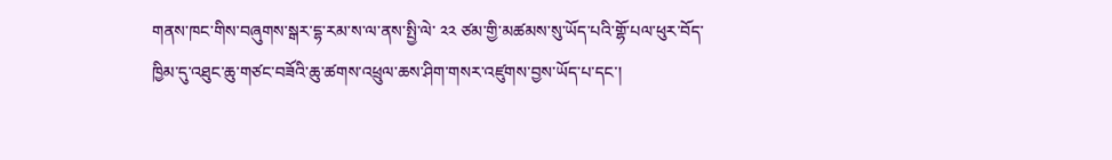གནས་ཁང་གིས་བཞུགས་སྒར་དྷ་རམ་ས་ལ་ནས་སྤྱི་ལེ་ ༢༢ ཙམ་གྱི་མཚམས་སུ་ཡོད་པའི་གྷོ་པལ་ཕུར་བོད་ཁྱིམ་དུ་འཐུང་ཆུ་གཙང་བཟོའི་ཆུ་ཚགས་འཕྲུལ་ཆས་ཤིག་གསར་འཛུགས་བྱས་ཡོད་པ་དང་།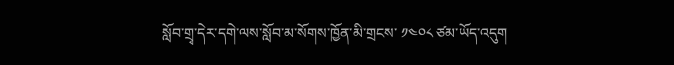སློབ་གྲྭ་དེར་དགེ་ལས་སློབ་མ་སོགས་ཁྱོན་མི་གྲངས་ ༡༤༠༨ ཙམ་ཡོད་འདུག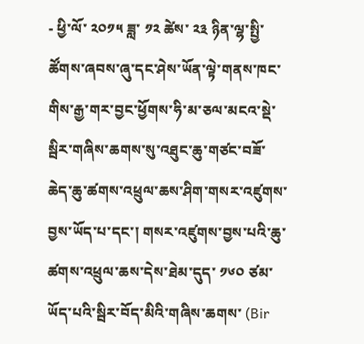- ཕྱི་ལོ་ ༢༠༡༥ ཟླ་ ༡༢ ཚེས་ ༢༣ ཉིན་ལྷ་སྤྱི་ཚོགས་ཞབས་ཞུ་དང་ཤེས་ཡོན་ལྟེ་གནས་ཁང་གིས་རྒྱ་གར་བྱང་ཕྱོགས་ཧི་མ་ཅལ་མངའ་སྡེ་སྦིར་གཞིས་ཆགས་སུ་འཐུང་ཆུ་གཙང་བཟོ་ཆེད་ཆུ་ཚགས་འཕྲུལ་ཆས་ཤིག་གསར་འཛུགས་བྱས་ཡོད་པ་དང་། གསར་འཛུགས་བྱས་པའི་ཆུ་ཚགས་འཕྲུལ་ཆས་དེས་ཐེམ་དུད་ ༡༦༠ ཙམ་ཡོད་པའི་སྦིར་བོད་མིའི་གཞིས་ཆགས་ (Bir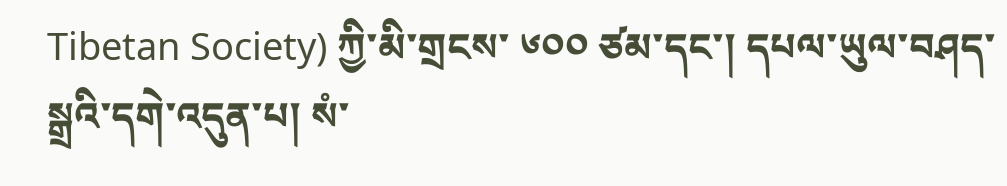Tibetan Society) ཀྱི་མི་གྲངས་ ༦༠༠ ཙམ་དང་། དཔལ་ཡུལ་བཤད་སྒྲའི་དགེ་འདུན་པ། སཾ་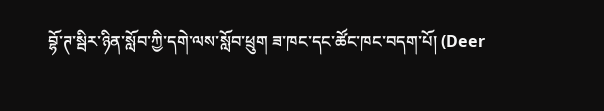བྷོ་ཊ་སྦིར་ཉིན་སློབ་ཀྱི་དགེ་ལས་སློབ་ཕྲུག ཟ་ཁང་དང་ཚོང་ཁང་བདག་པོ། (Deer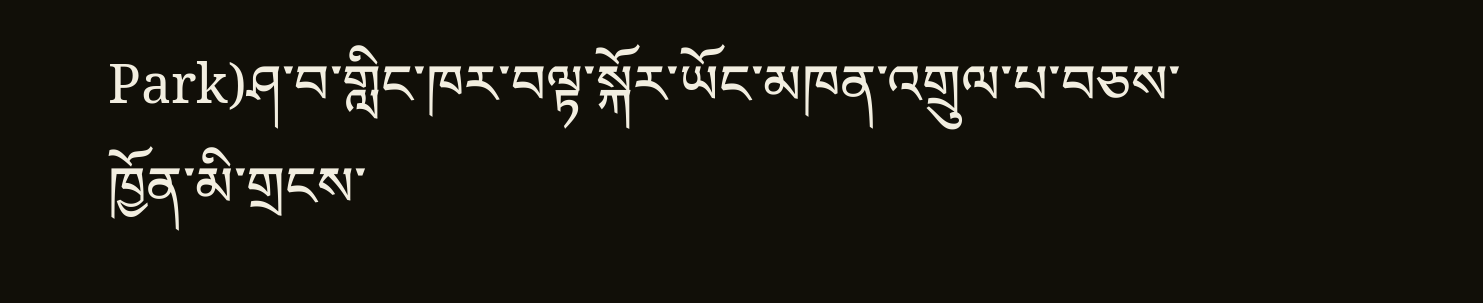Park)ཤ་བ་གླིང་ཁར་བལྟ་སྐོར་ཡོང་མཁན་འགྲུལ་པ་བཅས་ཁྱོན་མི་གྲངས་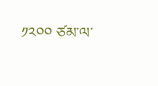༡༢༠༠ ཙམ་ལ་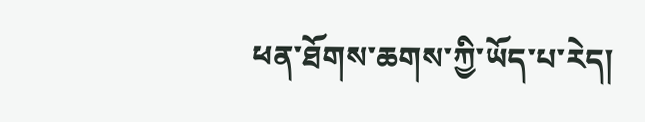ཕན་ཐོགས་ཆགས་ཀྱི་ཡོད་པ་རེད།